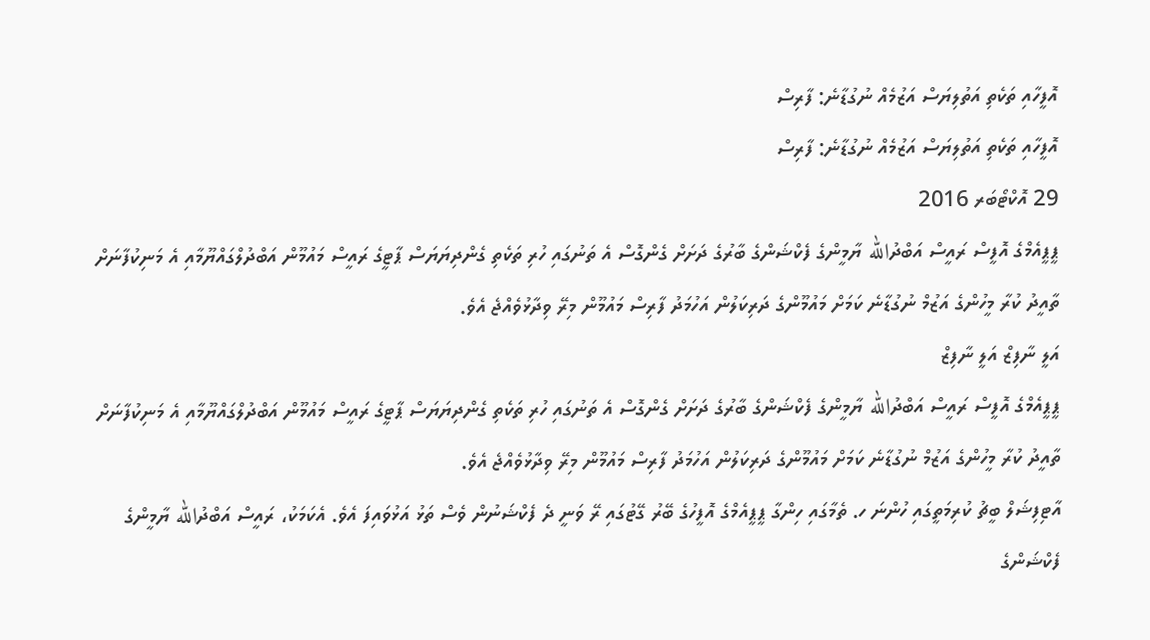އޮފީހާއި ތަކެތި އަތުލިޔަސް އަޒުމެއް ނުގުޑާނެ: ފާރިސް
އޮފީހާއި ތަކެތި އަތުލިޔަސް އަޒުމެއް ނުގުޑާނެ: ފާރިސް
29 އޮކްޓޯބަރ 2016
ޕީޕީއެމްގެ އޮފީސް ރައީސް އަބްދުالله ޔާމީންގެ ފެކްޝަންގެ ބާރުގެ ދަށަށް ގެންގޮސް އެ ތަނުގައި ހުރި ތަކެތި ގެންދިޔަޔަސް ޕާޓީގެ ރައީސް މައުމޫން އަބްދުލްގައްޔޫމާއި އެ މަނިކުފާނަށް ތާއީދު ކުރާ މީހުންގެ އަޒުމް ނުގުޑާނެ ކަމަށް މައުމޫންގެ ދަރިކަލުން އަހުމަދު ފާރިސް މައުމޫން މިރޭ ވިދާޅުވެއްޖެ އެވެ.
އަލީ ނާފިޒް އަލީ ނާފިޒް
ޕީޕީއެމްގެ އޮފީސް ރައީސް އަބްދުالله ޔާމީންގެ ފެކްޝަންގެ ބާރުގެ ދަށަށް ގެންގޮސް އެ ތަނުގައި ހުރި ތަކެތި ގެންދިޔަޔަސް ޕާޓީގެ ރައީސް މައުމޫން އަބްދުލްގައްޔޫމާއި އެ މަނިކުފާނަށް ތާއީދު ކުރާ މީހުންގެ އަޒުމް ނުގުޑާނެ ކަމަށް މައުމޫންގެ ދަރިކަލުން އަހުމަދު ފާރިސް މައުމޫން މިރޭ ވިދާޅުވެއްޖެ އެވެ.
އާޓިފިޝަލް ބީޗު ކުރިމަތީގައި ހުންނަ ހ. ތެމާގައި ހިންގާ ޕީޕީއެމްގެ އޮފީހުގެ ބޭރު ގޭޓުގައި ރޭ ވަނީ ދެ ފެކްޝަނުން ވެސް ތަޅު އަޅުވައިފަ އެވެ. އެކަމަކު، ރައީސް އަބްދުالله ޔާމީންގެ ފެކްޝަންގެ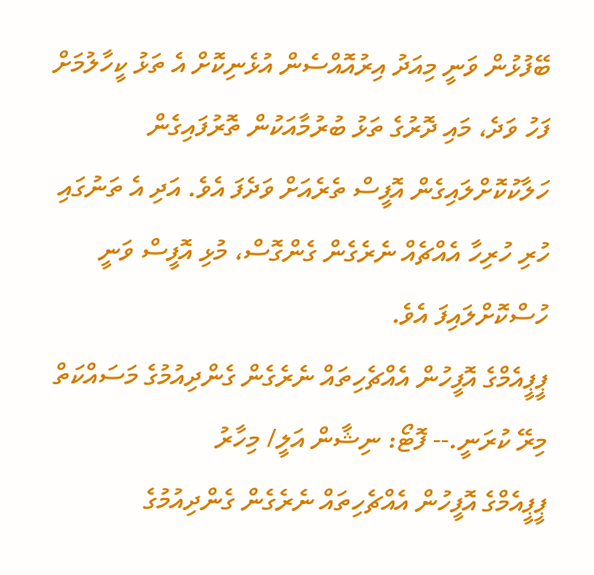ބޭފުޅުން ވަނީ މިއަދު އިރުއޮއްސެން އުޅެނިކޮށް އެ ތަޅު ކީހާލުމަށް ފަހު ވަދެ، މައި ދޮރުގެ ތަޅު ބުރުމާއަކުން ތޮރުފައިގެން ހަލާކުކޮށްލައިގެން އޮފީސް ތެރެއަށް ވަދެފަ އެވެ. އަދި އެ ތަނުގައި ހުރި ހުރިހާ އެއްޗެއް ނެރެގެން ގެންގޮސް، މުޅި އޮފީސް ވަނީ ހުސްކޮށްލައިފަ އެވެ.
ޕީޕީއެމްގެ އޮފީހުން އެއްޗެހިތައް ނެރެގެން ގެންދިއުމުގެ މަސައްކަތް މިރޭ ކުރަނީ.-- ފޮޓޯ: ނިޝާން އަލީ/ މިހާރު
ޕީޕީއެމްގެ އޮފީހުން އެއްޗެހިތައް ނެރެގެން ގެންދިއުމުގެ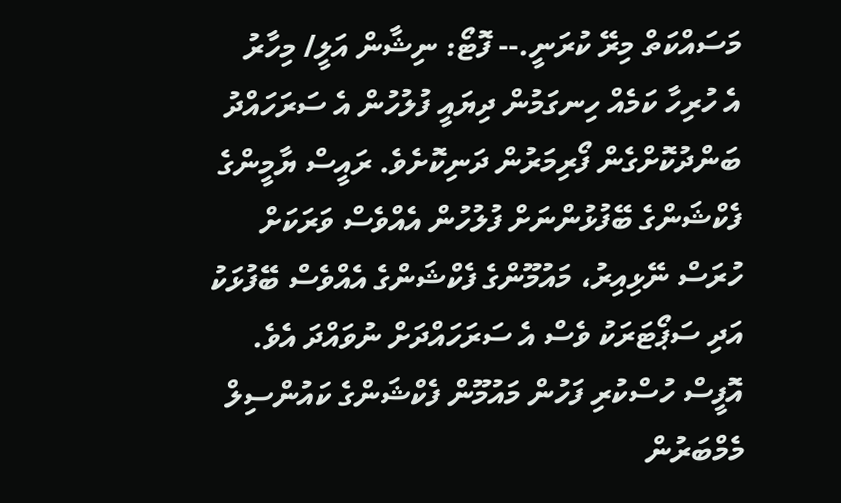މަސައްކަތް މިރޭ ކުރަނީ.-- ފޮޓޯ: ނިޝާން އަލީ/ މިހާރު
އެ ހުރިހާ ކަމެއް ހިނގަމުން ދިޔައީ ފުލުހުން އެ ސަރަހައްދު ބަންދުކޮށްގެން ފޯރިމަރުން ދަނިކޮށެވެ. ރައީސް ޔާމީންގެ ފެކްޝަންގެ ބޭފުޅުންނަށް ފުލުހުން އެއްވެސް ވަރަކަށް ހުރަސް ނޭޅިއިރު، މައުމޫންގެ ފެކްޝަންގެ އެއްވެސް ބޭފުޅަކު އަދި ސަޕޯޓަރަކު ވެސް އެ ސަރަހައްދަށް ނުވައްދަ އެވެ. އޮފީސް ހުސްކުރި ފަހުން މައުމޫން ފެކްޝަންގެ ކައުންސިލް މެމްބަރުން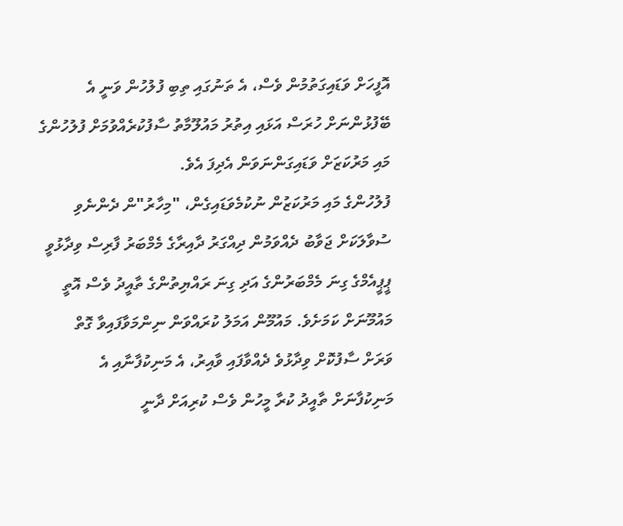އޮފީހަށް ވަޑައިގަތުމުން ވެސް، އެ ތަނުގައި ތިބި ފުލުހުން ވަނީ އެ ބޭފުޅުންނަށް ހުރަސް އަޅައި އިތުރު މައުލޫމާތު ސާފުކުރެއްވުމަށް ފުލުހުންގެ މައި މަރުކަޒަށް ވަޑައިގަންނަވަން އެދިފަ އެވެ.
ފުލުހުންގެ މައި މަރުކަޒުން ނުކުމެވަޑައިގެން، "މިހާރު"ން ދެންނެވި ސުވާލަކަށް ޖަވާބު ދެއްވަމުން ދިއްގަރު ދާއިރާގެ މެމްބަރު ފާރިސް ވިދާޅުވީ ޕީޕީއެމްގެ ގިނަ މެމްބަރުންގެ އަދި ގިނަ ރައްޔިތުންގެ ތާއީދު ވެސް އޮތީ މައުމޫނަށް ކަމަށެވެ. މައުމޫން އަމަލު ކުރައްވަން ނިންމަވާފައިވާ ގޮތް ވަރަށް ސާފުކޮށް ވިދާޅުވެ ދެއްވާފައި ވާއިރު، އެ މަނިކުފާނާއި އެ މަނިކުފާނަށް ތާއީދު ކުރާ މީހުން ވެސް ކުރިއަށް ދާނީ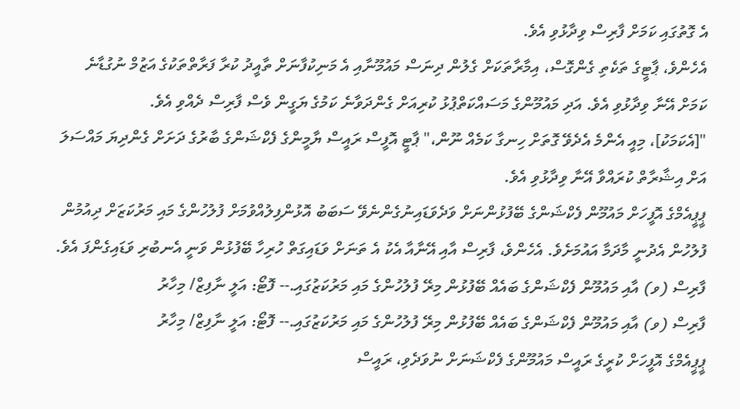އެ ގޮތުގައި ކަމަށް ފާރިސް ވިދާޅުވި އެވެ.
އެހެންވެ، ޕާޓީގެ ތަކެތި ގެންގޮސް، އިމާރާތަކަށް ގެލުން ދިނަސް މައުމޫނާއި އެ މަނިކުފާނަށް ތާއީދު ކުރާ ފަރާތްތަކުގެ އަޒުމް ނުގުޑާނެ ކަމަށް އޭނާ ވިދާޅުވި އެވެ. އަދި މައުމޫންގެ މަސައްކަތްޕުޅު ކުރިއަށް ގެންދަވާނެ ކަމުގެ ޔަގީން ވެސް ފާރިސް ދެއްވި އެވެ.
"[އެކަމަކު]، މިއީ އެންމެ އެދެވޭ ގޮތަށް ހިނގާ ކަމެއް ނޫން،" ޕާޓީ އޮފީސް ރައީސް ޔާމީންގެ ފެކްޝަންގެ ބާރުގެ ދަށަށް ގެންދިޔަ މައްސަލަ އަށް އިޝާރާތް ކުރައްވާ އޭނާ ވިދާޅުވި އެވެ.
ޕީޕީއެމްގެ އޮފީހަށް މައުމޫން ފެކްޝަންގެ ބޭފުޅުންނަށް ވަދެވަޑައިނުގެންނެވޭ ސަބަބު އޮޅުންފިލުއްވުމަށް ފުލުހުންގެ މައި މަރުކަޒަށް ދިއުމުން ފުލުހުން އެދުނީ މާދަމާ އައުމަށެވެ. އެހެންވެ، ފާރިސް އާއި އޭނާއާ އެކު އެ ތަނަށް ވަޑައިގަތް ހުރިހާ ބޭފުޅުން ވަނީ އެނބުރި ވަޑައިގެންފަ އެވެ.
ފާރިސް (ވ) އާއި މައުމޫން ފެކްޝަންގެ ބައެއް ބޭފުޅުން މިރޭ ފުލުހުންގެ މައި މަރުކަޒުގައި.-- ފޮޓޯ: އަލީ ނާފިޒް/ މިހާރު
ފާރިސް (ވ) އާއި މައުމޫން ފެކްޝަންގެ ބައެއް ބޭފުޅުން މިރޭ ފުލުހުންގެ މައި މަރުކަޒުގައި.-- ފޮޓޯ: އަލީ ނާފިޒް/ މިހާރު
ޕީޕީއެމްގެ އޮފީހަށް ކުރީގެ ރައީސް މައުމޫންގެ ފެކްޝަނަށް ނުވަދެވި، ރައީސް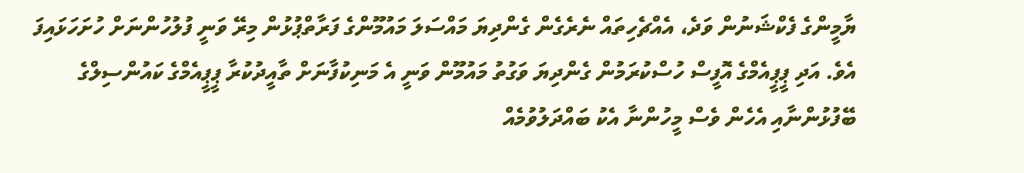ޔާމީންގެ ފެކްޝަނުން ވަދެ، އެއްޗެހިތައް ނެރެގެން ގެންދިޔަ މައްސަލަ މައުމޫންގެ ފަރާތްޕުޅުން މިރޭ ވަނީ ފުލުހުންނަށް ހުށަހަޅައިފަ އެވެ. އަދި ޕީޕީއެމްގެ އޮފީސް ހުސްކުރަމުން ގެންދިޔަ ވަގުތު މައުމޫން ވަނީ އެ މަނިކުފާނަށް ތާއީދުކުރާ ޕީޕީއެމްގެ ކައުންސިލްގެ ބޭފުޅުންނާއި އެހެން ވެސް މީހުންނާ އެކު ބައްދަލުވުމެއް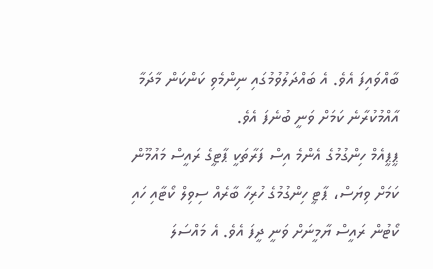ބާއްވައިފަ އެވެ. އެ ބައްދަލުވުމުގައި ނިންމެވި ކަންކަން މާދަމާ އާއްމުކުރާނެ ކަމަށް ވަނީ ބުނެފަ އެވެ.
ޕީޕީއެމް ހިންގުމުގެ އެންމެ އިސް ފަރާތަކީ ޕާޓީގެ ރައީސް މައުމޫން ކަމަށް ވިޔަސް، ޕާޓީ ހިންގުމުގެ ހުރިހާ ބާރެއް ސިވިލް ކޯޓާއި ހައި ކޯޓުން ރައީސް ޔާމީނަށް ވަނީ ދީފަ އެވެ. އެ މައްސަލަ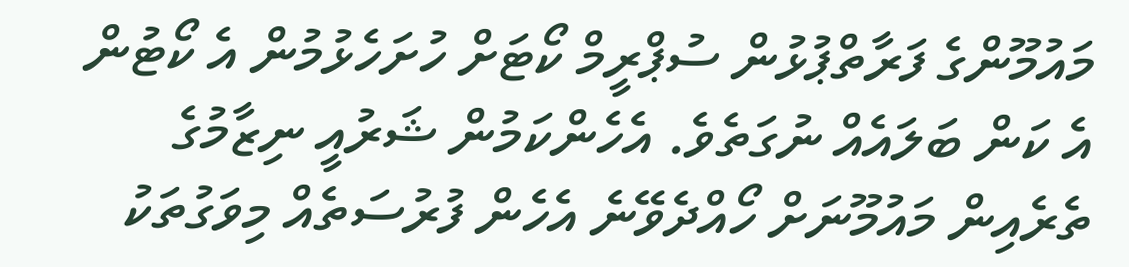މައުމޫންގެ ފަރާތްޕުޅުން ސުޕްރީމް ކޯޓަށް ހުށަހެޅުމުން އެ ކޯޓުން އެ ކަން ބަލައެއް ނުގަތެވެ. އެހެންކަމުން ޝަރުއީ ނިޒާމުގެ ތެރެއިން މައުމޫނަށް ހޯއްދެވޭނެ އެހެން ފުރުސަތެއް މިވަގުތަކު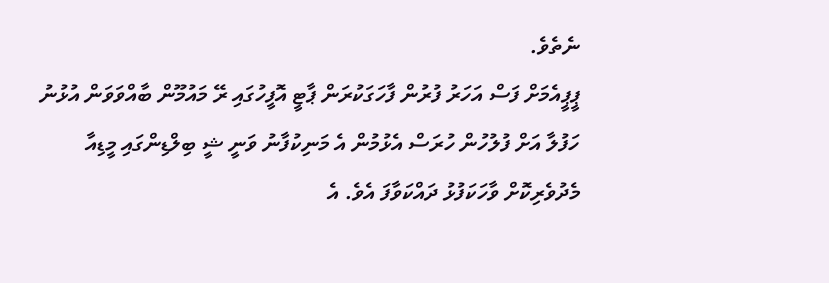ނެތެވެ.
ޕީޕީއެމަށް ފަސް އަހަރު ފުރުން ފާހަގަކުރަން ޕާޓީ އޮފީހުގައި ރޭ މައުމޫން ބާއްވަވަން އުޅުނު ހަފުލާ އަށް ފުލުހުން ހުރަސް އެޅުމުން އެ މަނިކުފާނު ވަނީ ޝީ ބިލްޑިންގައި މީޑިއާ މެދުވެރިކޮށް ވާހަކަފުޅު ދައްކަވާފަ އެވެ. އެ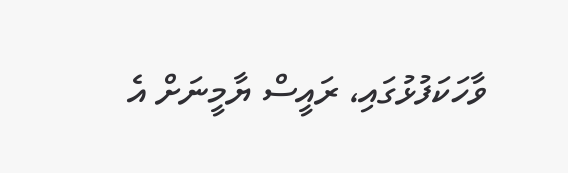ވާހަކަފުޅުގައި، ރައީސް ޔާމީނަށް އެ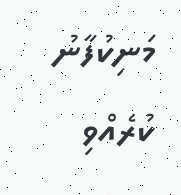މަނިކުފާނު ކުރެއްވި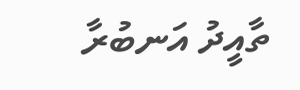ތާއީދު އަނބުރާ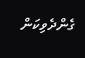ގެންދެވިކަން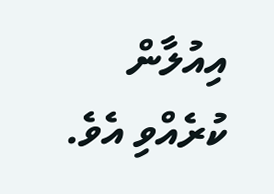އިއުލާން ކުރެއްވި އެވެ.